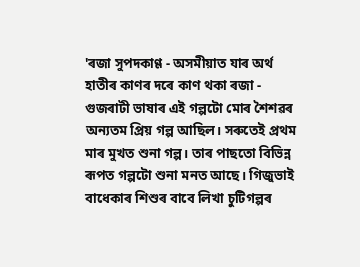'ৰজা সুপদকাণ্ণ - অসমীয়াত যাৰ অৰ্থ হাতীৰ কাণৰ দৰে কাণ থকা ৰজা - গুজৰাটী ভাষাৰ এই গল্পটো মোৰ শৈশৱৰ অন্যতম প্ৰিয় গল্প আছিল। সৰুতেই প্ৰথম মাৰ মুখত শুনা গল্প। তাৰ পাছতো বিভিন্ন ৰূপত গল্পটো শুনা মনত আছে। গিজুভাই বাধেকাৰ শিশুৰ বাবে লিখা চুটিগল্পৰ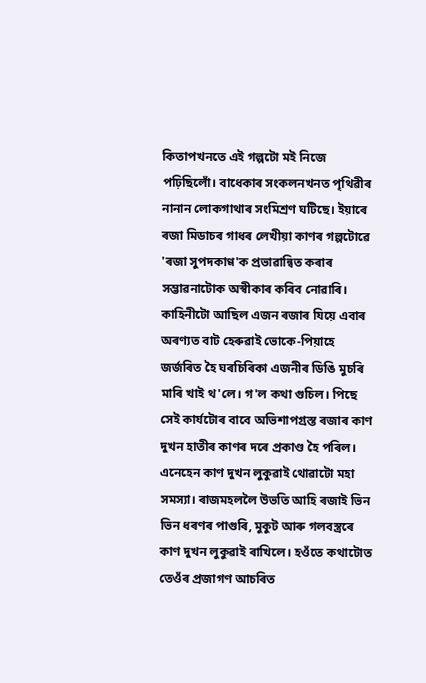কিতাপখনতে এই গল্পটো মই নিজে পঢ়িছিলোঁ। বাধেকাৰ সংকলনখনত পৃথিৱীৰ নানান লোকগাথাৰ সংমিশ্ৰণ ঘটিছে। ইয়াৰে ৰজা মিডাচৰ গাধৰ লেখীয়া কাণৰ গল্পটোৱে 'ৰজা সুপদকাণ্ণ'ক প্ৰভাৱান্বিত কৰাৰ সম্ভাৱনাটোক অস্বীকাৰ কৰিব নোৱাৰি।
কাহিনীটো আছিল এজন ৰজাৰ যিয়ে এবাৰ অৰণ্যত বাট হেৰুৱাই ভোকে-পিয়াহে জৰ্জৰিত হৈ ঘৰচিৰিকা এজনীৰ ডিঙি মুচৰি মাৰি খাই থ'লে। গ'ল কথা গুচিল। পিছে সেই কাৰ্যটোৰ বাবে অভিশাপগ্ৰস্ত ৰজাৰ কাণ দুখন হাতীৰ কাণৰ দৰে প্ৰকাণ্ড হৈ পৰিল। এনেহেন কাণ দুখন লুকুৱাই থোৱাটো মহা সমস্যা। ৰাজমহললৈ উভতি আহি ৰজাই ভিন ভিন ধৰণৰ পাগুৰি, মুকুট আৰু গলবস্ত্ৰৰে কাণ দুখন লুকুৱাই ৰাখিলে। হওঁতে কথাটোত তেওঁৰ প্ৰজাগণ আচৰিত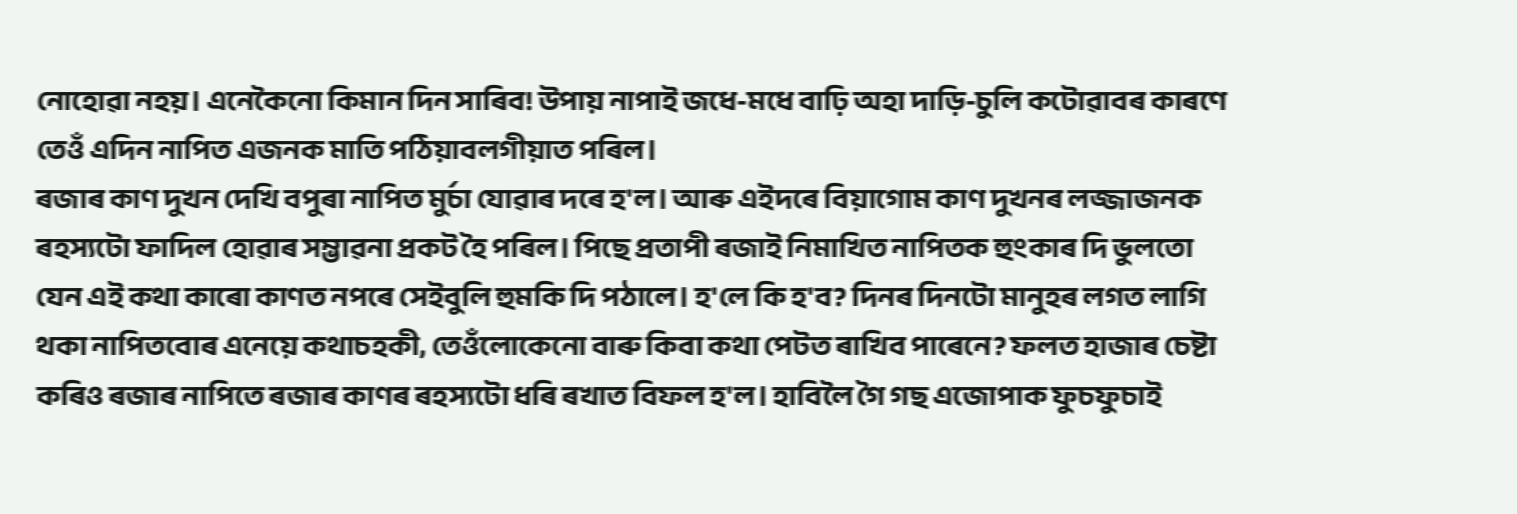নোহোৱা নহয়। এনেকৈনো কিমান দিন সাৰিব! উপায় নাপাই জধে-মধে বাঢ়ি অহা দাড়ি-চুলি কটোৱাবৰ কাৰণে তেওঁ এদিন নাপিত এজনক মাতি পঠিয়াবলগীয়াত পৰিল।
ৰজাৰ কাণ দুখন দেখি বপুৰা নাপিত মুৰ্চা যোৱাৰ দৰে হ'ল। আৰু এইদৰে বিয়াগোম কাণ দুখনৰ লজ্জাজনক ৰহস্যটো ফাদিল হোৱাৰ সম্ভাৱনা প্ৰকট হৈ পৰিল। পিছে প্ৰতাপী ৰজাই নিমাখিত নাপিতক হুংকাৰ দি ভুলতো যেন এই কথা কাৰো কাণত নপৰে সেইবুলি হুমকি দি পঠালে। হ'লে কি হ'ব? দিনৰ দিনটো মানুহৰ লগত লাগি থকা নাপিতবোৰ এনেয়ে কথাচহকী, তেওঁলোকেনো বাৰু কিবা কথা পেটত ৰাখিব পাৰেনে? ফলত হাজাৰ চেষ্টা কৰিও ৰজাৰ নাপিতে ৰজাৰ কাণৰ ৰহস্যটো ধৰি ৰখাত বিফল হ'ল। হাবিলৈ গৈ গছ এজোপাক ফুচফুচাই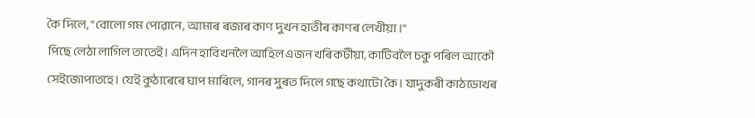কৈ দিলে, "বোলো গম পোৱানে, আমাৰ ৰজাৰ কাণ দুখন হাতীৰ কাণৰ লেখীয়া।"
পিছে লেঠা লাগিল তাতেই। এদিন হাবিখনলৈ আহিল এজন খৰিকটীয়া, কাটিবলৈ চকু পৰিল আকৌ সেইজোপাতহে। যেই কুঠাৰেৰে ঘাপ মাৰিলে, গানৰ সুৰত দিলে গছে কথাটো কৈ। যাদুকৰী কাঠডোখৰ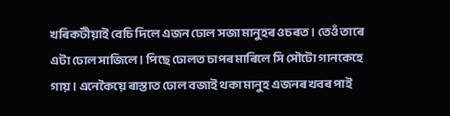খৰিকটীয়াই বেচি দিলে এজন ঢোল সজা মানুহৰ ওচৰত। তেওঁ তাৰে এটা ঢোল সাজিলে। পিছে ঢোলত চাপৰ মাৰিলে সি সৌটো গানকেহে গায়। এনেকৈয়ে ৰাস্তাত ঢোল বজাই থকা মানুহ এজনৰ খবৰ পাই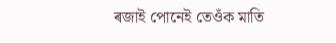ৰজাই পোনেই তেওঁক মাতি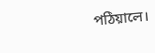পঠিয়ালে।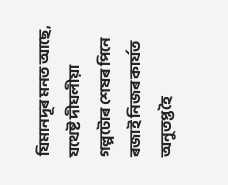যিমানদূৰ মনত আছে, যথেষ্ট দীঘলীয়া গল্পটোৰ শেষৰ পিনে ৰজাই নিজৰ কাৰ্যত অনুতপ্ত হৈ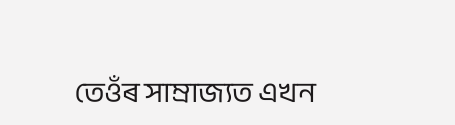তেওঁৰ সাম্ৰাজ্যত এখন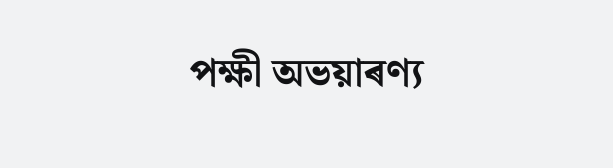পক্ষী অভয়াৰণ্য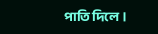পাতি দিলে।